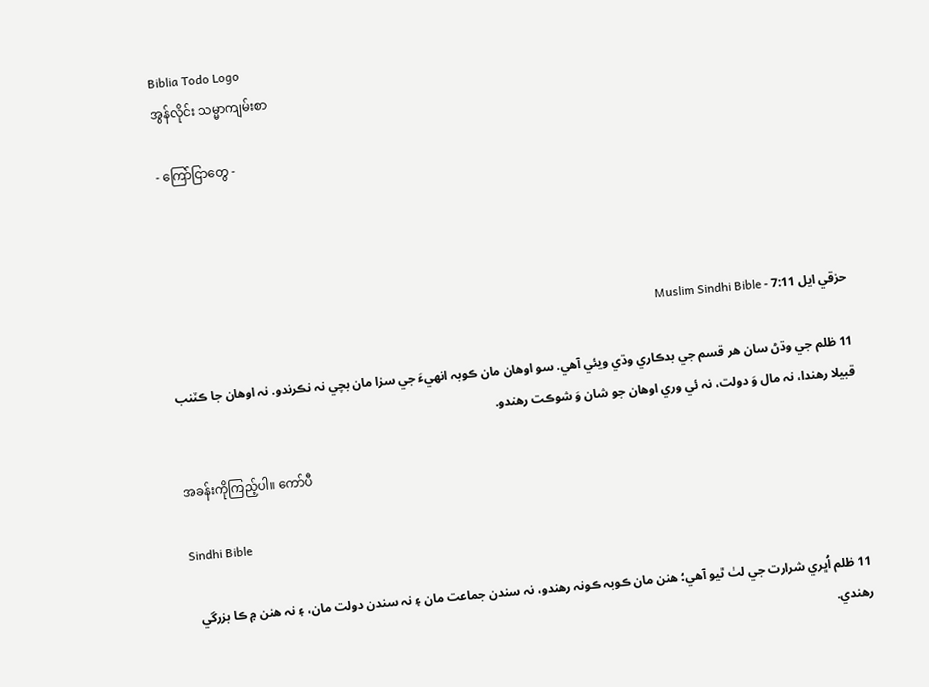Biblia Todo Logo
အွန်လိုင်း သမ္မာကျမ်းစာ

- ကြော်ငြာတွေ -




حزقي ايل 7:11 - Muslim Sindhi Bible

11 ظلم جي وڌڻ سان هر قسم جي بدڪاري وڌي ويئي آهي. سو اوهان مان ڪوبہ انهيءَ جي سزا مان بچي نہ نڪرندو. نہ اوهان جا ڪٽنب قبيلا رهندا، نہ مال وَ دولت، نہ ئي وري اوهان جو شان وَ شوڪت رهندو.

အခန်းကိုကြည့်ပါ။ ကော်ပီ

Sindhi Bible

11 ظلم اُڀري شرارت جي لٺ ٿيو آهي؛ هنن مان ڪوبہ ڪونہ رهندو، نہ سندن جماعت مان ۽ نہ سندن دولت مان، ۽ نہ هنن ۾ ڪا بزرگي رهندي.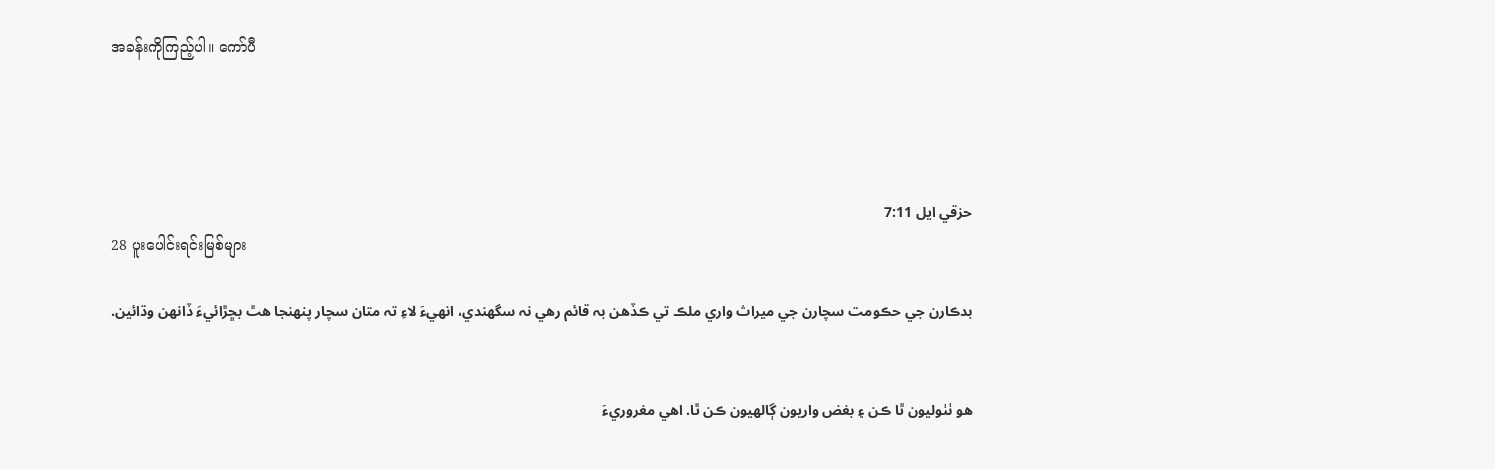အခန်းကိုကြည့်ပါ။ ကော်ပီ




حزقي ايل 7:11
28 ပူးပေါင်းရင်းမြစ်များ

بدڪارن جي حڪومت سچارن جي ميراث واري ملڪ تي ڪڏهن بہ قائم رهي نہ سگھندي، انهيءَ لاءِ تہ متان سچار پنهنجا هٿ بڇڙائيءَ ڏانهن وڌائين.


هو ٺٺوليون ٿا ڪن ۽ بغض واريون ڳالهيون ڪن ٿا. اهي مغروريءَ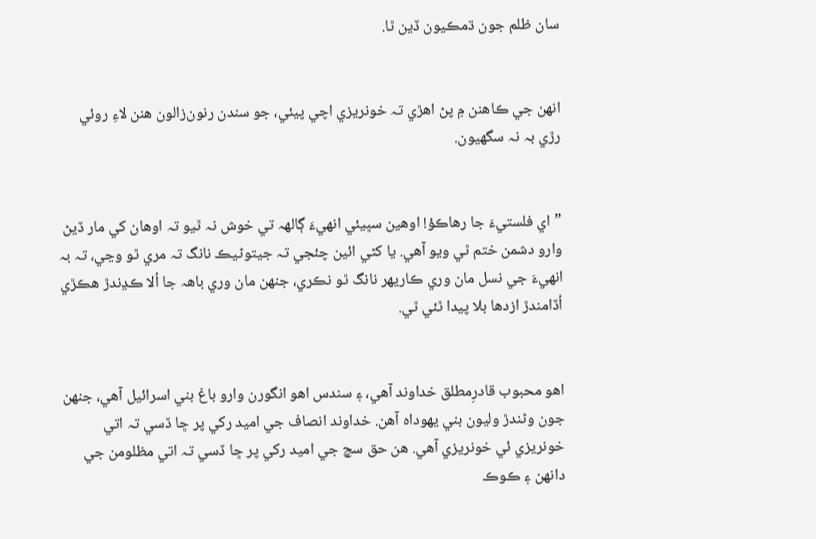سان ظلم جون ڌمڪيون ڏين ٿا.


انهن جي ڪاهنن ۾ پڻ اهڙي تہ خونريزي اچي پيئي، جو سندن رنون‌زالون هنن لاءِ روئي رڙي بہ نہ سگھيون.


”اي فلستيءَ جا رهاڪؤ! اوهين سڀيئي انهيءَ ڳالهہ تي خوش نہ ٿيو تہ اوهان کي مار ڏيڻ وارو دشمن ختم ٿي ويو آهي. يا کڻي ائين چئجي تہ جيتوڻيڪ نانگ تہ مري ٿو وڃي، تہ بہ انهيءَ جي نسل مان وري ڪاريهر نانگ ٿو نڪري، جنهن مان وري باهہ جا اُلا ڪڍندڙ هڪڙي اُڏامندڙ ازدها بلا پيدا ٿئي ٿي.


اهو محبوب قادرِمطلق خداوند آهي، ۽ سندس اهو انگورن وارو باغ بني اسرائيل آهي، جنهن جون وڻندڙ وليون بني يهوداہ آهن. خداوند انصاف جي اميد رکي پر ڇا ڏسي تہ اتي خونريزي ئي خونريزي آهي. هن حق سچ جي اميد رکي پر ڇا ڏسي تہ اتي مظلومن جي دانهن ۽ ڪوڪ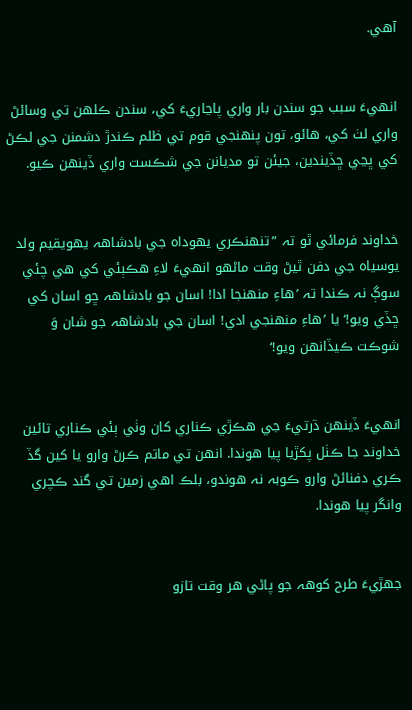آهي.


انهيءَ سبب جو سندن بار واري پاڃاريءَ کي، سندن ڪلهن تي وسائڻ واري لٺ کي، هائو، تون پنهنجي قوم تي ظلم ڪندڙ دشمنن جي لڪڻ کي ڀڃي ڇڏيندين، جيئن تو مديانن جي شڪست واري ڏينهن ڪيو.


خداوند فرمائي ٿو تہ ”تنهنڪري يهوداہ جي بادشاهہ يهويقيم ولد يوسياہ جي دفن ٿيڻ وقت ماڻهو انهيءَ لاءِ هڪٻئي کي هي چئي سوڳ نہ ڪندا تہ ’هاءِ منهنجا ادا! اسان جو بادشاهہ ڇو اسان کي ڇڏي ويو!‘ يا ’هاءِ منهنجي ادي! اسان جي بادشاهہ جو شان وَ شوڪت ڪيڏانهن ويو!‘


انهيءَ ڏينهن ڌرتيءَ جي هڪڙي ڪناري کان وٺي ٻئي ڪناري تائين خداوند جا ڪٺل پکڙيا پيا هوندا. انهن تي ماتم ڪرڻ وارو يا کين گڏ ڪري دفنائڻ وارو ڪوبہ نہ هوندو، بلڪ اهي زمين تي گند ڪچري وانگر پيا هوندا.


جهڙيءَ طرح کوهہ جو پاڻي هر وقت تازو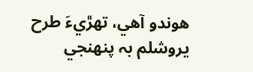هوندو آهي، تهڙيءَ طرح يروشلم بہ پنهنجي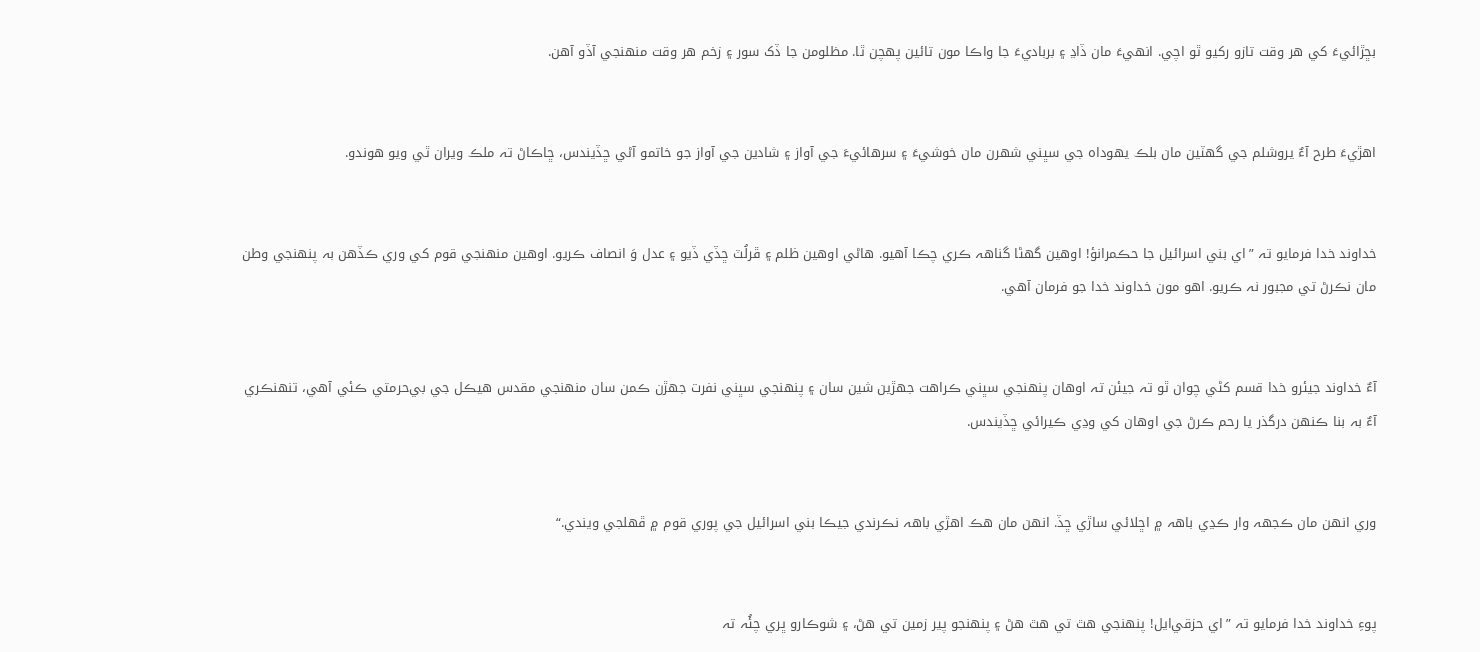بڇڙائيءَ کي هر وقت تازو رکيو ٿو اچي. انهيءَ مان ڏاڍ ۽ برباديءَ جا واڪا مون تائين پهچن ٿا. مظلومن جا ڏک سور ۽ زخم هر وقت منهنجي آڏو آهن.


اهڙيءَ طرح آءٌ يروشلم جي گھٽين مان بلڪ يهوداہ جي سڀني شهرن مان خوشيءَ ۽ سرهائيءَ جي آواز ۽ شادين جي آواز جو خاتمو آڻي ڇڏيندس، ڇاڪاڻ تہ ملڪ ويران ٿي ويو هوندو.


خداوند خدا فرمايو تہ ”اي بني اسرائيل جا حڪمرانؤ! اوهين گھڻا گناهہ ڪري چڪا آهيو. هاڻي اوهين ظلم ۽ ڦرلُٽ ڇڏي ڏيو ۽ عدل وَ انصاف ڪريو. اوهين منهنجي قوم کي وري ڪڏهن بہ پنهنجي وطن مان نڪرڻ تي مجبور نہ ڪريو. اهو مون خداوند خدا جو فرمان آهي.


آءٌ خداوند جيئرو خدا قسم کڻي چوان ٿو تہ جيئن تہ اوهان پنهنجي سڀني ڪراهت جهڙين شين سان ۽ پنهنجي سڀني نفرت جهڙن ڪمن سان منهنجي مقدس هيڪل جي بي‌حرمتي ڪئي آهي، تنهنڪري آءٌ بہ بنا ڪنهن درگذر يا رحم ڪرڻ جي اوهان کي وڍي ڪيرائي ڇڏيندس.


وري انهن مان ڪجھہ وار ڪڍي باهہ ۾ اڇلائي ساڙي ڇڏ. انهن مان هڪ اهڙي باهہ نڪرندي جيڪا بني اسرائيل جي پوري قوم ۾ ڦهلجي ويندي.“


پوءِ خداوند خدا فرمايو تہ ”اي حزقي‌ايل! پنهنجي هٿ تي هٿ هڻ ۽ پنهنجو پير زمين تي هڻ، ۽ شوڪارو ڀري چئُہ تہ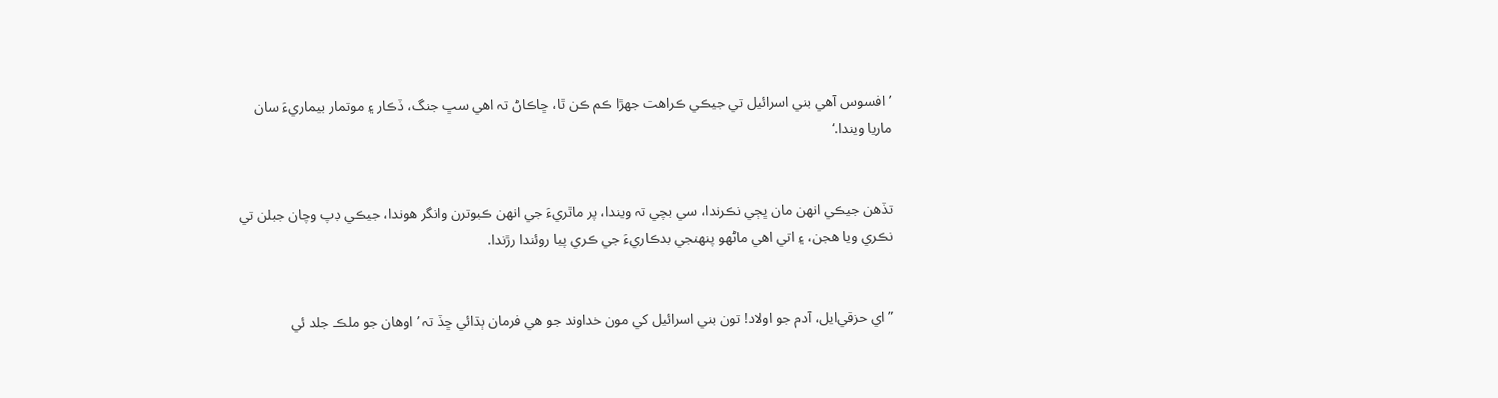’افسوس آهي بني اسرائيل تي جيڪي ڪراهت جهڙا ڪم ڪن ٿا، ڇاڪاڻ تہ اهي سڀ جنگ، ڏڪار ۽ موتمار بيماريءَ سان ماريا ويندا.‘


تڏهن جيڪي انهن مان ڀڄي نڪرندا، سي بچي تہ ويندا، پر ماٿريءَ جي انهن ڪبوترن وانگر هوندا، جيڪي ڊپ وچان جبلن تي نڪري ويا هجن، ۽ اتي اهي ماڻهو پنهنجي بدڪاريءَ جي ڪري پيا روئندا رڙندا.


”اي حزقي‌ايل، آدم جو اولاد! تون بني اسرائيل کي مون خداوند جو هي فرمان ٻڌائي ڇڏ تہ ’اوهان جو ملڪ جلد ئي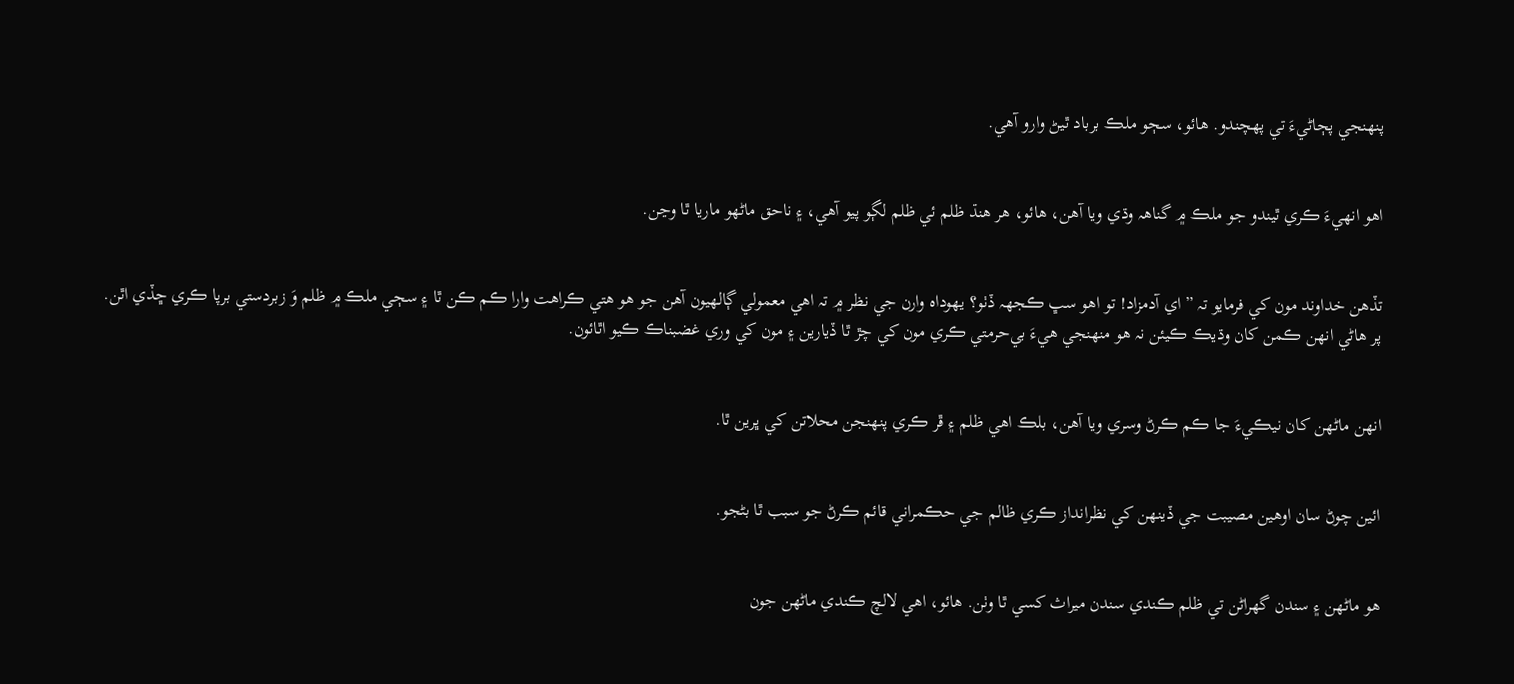پنهنجي پڄاڻيءَ تي پهچندو. هائو، سڄو ملڪ برباد ٿيڻ وارو آهي.


اهو انهيءَ ڪري ٿيندو جو ملڪ ۾ گناهہ وڌي ويا آهن، هائو، هر هنڌ ظلم ئي ظلم لڳو پيو آهي، ۽ ناحق ماڻهو ماريا ٿا وڃن.


تڏهن خداوند مون کي فرمايو تہ ”اي آدمزاد! تو اهو سڀ ڪجھہ ڏٺو؟ يهوداہ وارن جي نظر ۾ تہ اهي معمولي ڳالهيون آهن جو هو هتي ڪراهت وارا ڪم ڪن ٿا ۽ سڄي ملڪ ۾ ظلم وَ زبردستي برپا ڪري ڇڏي اٿن. پر هاڻي انهن ڪمن کان وڌيڪ ڪيئن نہ هو منهنجي هيءَ بي‌حرمتي ڪري مون کي چڙ ٿا ڏيارين ۽ مون کي وري غضبناڪ ڪيو اٿائون.


انهن ماڻهن کان نيڪيءَ جا ڪم ڪرڻ وسري ويا آهن، بلڪ اهي ظلم ۽ ڦر ڪري پنهنجن محلاتن کي ڀرين ٿا.


ائين چوڻ سان اوهين مصيبت جي ڏينهن کي نظرانداز ڪري ظالم جي حڪمراني قائم ڪرڻ جو سبب ٿا بڻجو.


هو ماڻهن ۽ سندن گھراڻن تي ظلم ڪندي سندن ميراث کسي ٿا وٺن. هائو، اهي لالچ ڪندي ماڻهن جون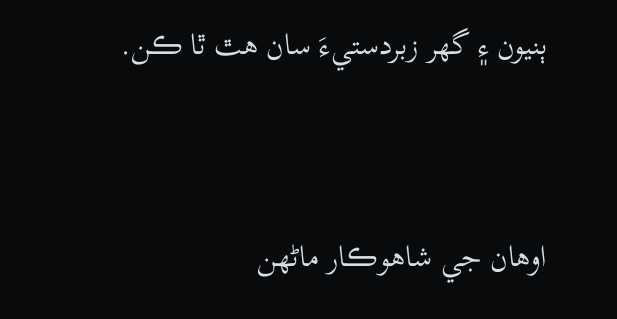ٻنيون ۽ گھر زبردستيءَ سان هٿ ٿا ڪن.


اوهان جي شاهوڪار ماڻهن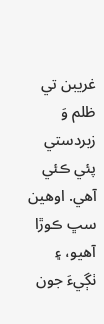غريبن تي ظلم وَ زبردستي پئي ڪئي آهي. اوهين سڀ ڪوڙا آهيو، ۽ ٺڳيءَ جون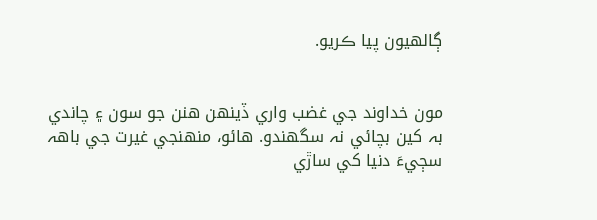ڳالهيون پيا ڪريو.


مون خداوند جي غضب واري ڏينهن هنن جو سون ۽ چاندي بہ کين بچائي نہ سگھندو. هائو، منهنجي غيرت جي باهہ سڄيءَ دنيا کي ساڙي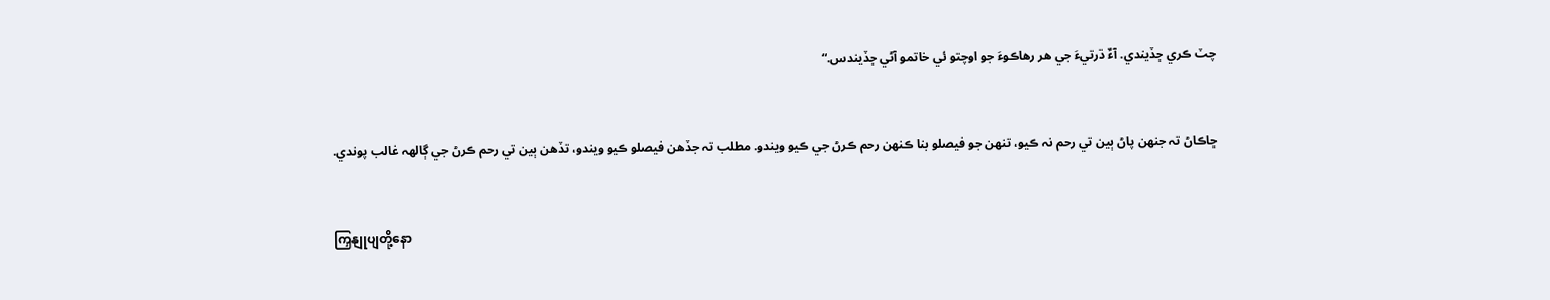چٽ ڪري ڇڏيندي. آءٌ ڌرتيءَ جي هر رهاڪوءَ جو اوچتو ئي خاتمو آڻي ڇڏيندس.“


ڇاڪاڻ تہ جنهن پاڻ ٻين تي رحم نہ ڪيو، تنهن جو فيصلو بنا ڪنهن رحم ڪرڻ جي ڪيو ويندو. مطلب تہ جڏهن فيصلو ڪيو ويندو، تڏهن ٻين تي رحم ڪرڻ جي ڳالهہ غالب پوندي.


ကြှနျုပျတို့နော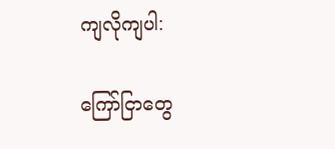ကျလိုကျပါ:

ကြော်ငြာတွေ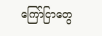ကြော်ငြာတွေ